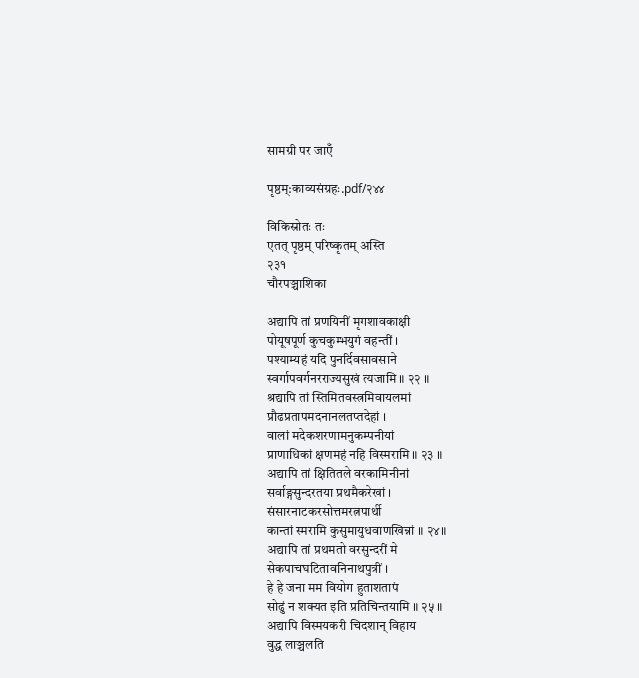सामग्री पर जाएँ

पृष्ठम्:काव्यसंग्रहः.pdf/२४४

विकिस्रोतः तः
एतत् पृष्ठम् परिष्कृतम् अस्ति
२३१
चौरपञ्चाशिका

अद्यापि तां प्रणयिनीं मृगशावकाक्षी
पोयूषपूर्ण कुचकुम्भयुगं वहन्तीं ।
पश्याम्यहं यदि पुनर्दिवसावसाने
स्वर्गापवर्गनरराज्यसुखं त्यजामि ॥ २२ ॥
श्रद्यापि तां स्तिमितवस्त्रमिवायलमां
प्रौढप्रतापमदनानलतप्तदेहां ।
वालां मदेकशरणामनुकम्पनीयां
प्राणाधिकां क्षणमहं नहि विस्मरामि ॥ २३ ॥
अद्यापि तां क्षितितले वरकामिनीनां
सर्वाङ्गसुन्दरतया प्रथमैकरेखां ।
संसारनाटकरसोत्तमरत्नपार्थी
कान्तां स्मरामि कुसुमायुधवाणखिन्नां ॥ २४॥
अद्यापि तां प्रथमतो वरसुन्दरीं मे
सेकपाचघटितावनिनाथपुत्रीं ।
हे हे जना मम वियोग हुताशतापं
सोढुं न शक्यत इति प्रतिचिन्तयामि ॥ २५ ॥
अद्यापि विस्मयकरी चिदशान् विहाय
वुद्ध लाञ्चलति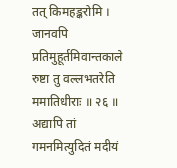तत् किमहङ्करोमि ।
जानवपि प्रतिमुहूर्तमिवान्तकाले
रुष्टा तु वल्लभतरेति ममातिधीराः ॥ २६ ॥
अद्यापि तां गमनमित्युदितं मदीयं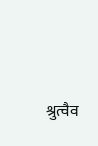श्रुत्वैव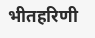भीतहरिणी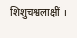शिशुचश्वलाक्षीं ।